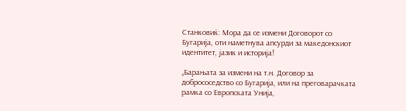Станковиќ: Мора да се измени Договорот со Бугарија, оти наметнува апсурди за македонскиот идентитет, јазик и историја!

„Барањата за измени на т.н. Договор за добрососедство со Бугарија, или на преговарачката рамка со Европската Унија,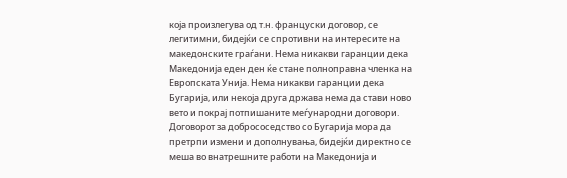која произлегува од т.н. француски договор, се легитимни, бидејќи се спротивни на интересите на македонските граѓани. Нема никакви гаранции дека Македонија еден ден ќе стане полноправна членка на Европската Унија. Нема никакви гаранции дека Бугарија, или некоја друга држава нема да стави ново вето и покрај потпишаните меѓународни договори. Договорот за добрососедство со Бугарија мора да претрпи измени и дополнувања, бидејќи директно се меша во внатрешните работи на Македонија и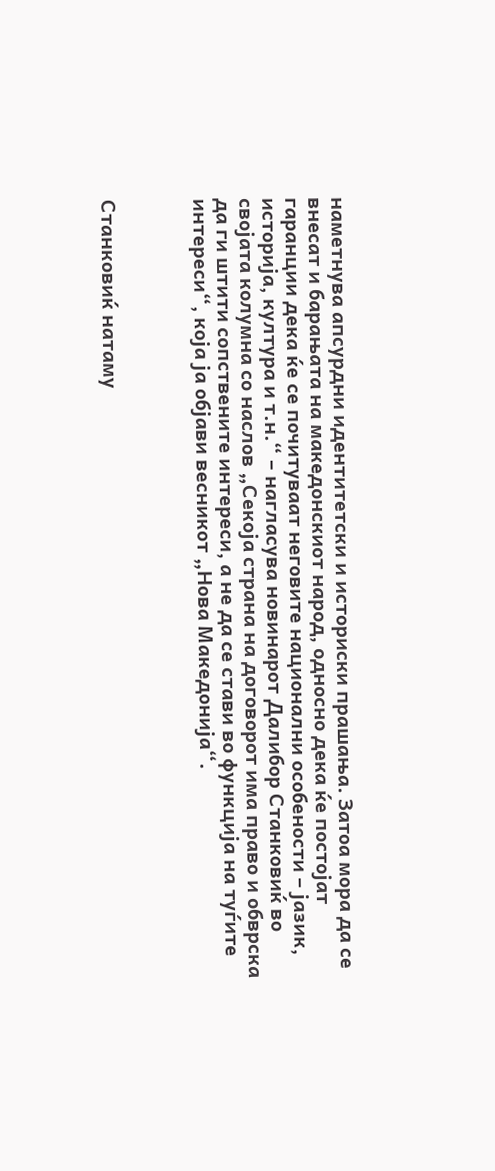наметнува апсурдни идентитетски и историски прашања. Затоа мора да се внесат и барањата на македонскиот народ, односно дека ќе постојат гаранции дека ќе се почитуваат неговите национални особености – јазик, историја, култура и т.н.“ – нагласува новинарот Далибор Станковиќ во својата колумна со наслов „Секоја страна на договорот има право и обврска да ги штити сопствените интереси, а не да се стави во функција на туѓите интереси“, која ја објави весникот „Нова Македонија“.



Станковиќ натаму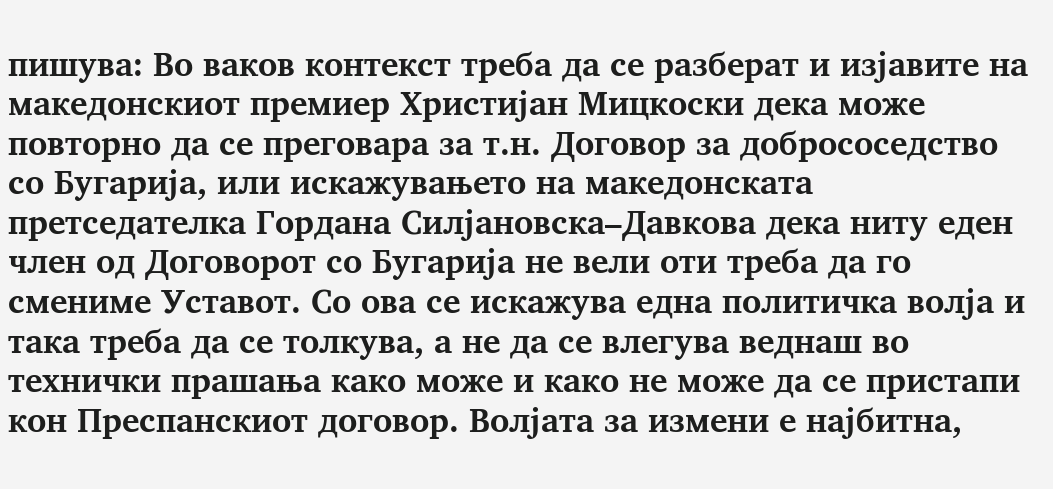пишува: Во ваков контекст треба да се разберат и изјавите на македонскиот премиер Христијан Мицкоски дека може повторно да се преговара за т.н. Договор за добрососедство со Бугарија, или искажувањето на македонската претседателка Гордана Силјановска–Давкова дека ниту еден член од Договорот со Бугарија не вели оти треба да го смениме Уставот. Со ова се искажува една политичка волја и така треба да се толкува, а не да се влегува веднаш во технички прашања како може и како не може да се пристапи кон Преспанскиот договор. Волјата за измени е најбитна,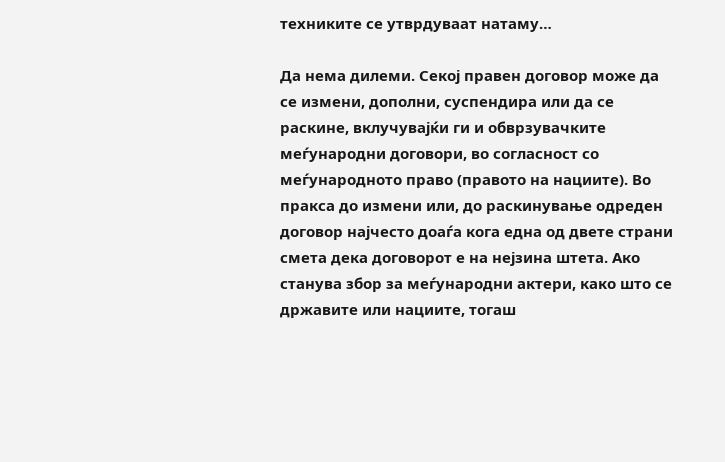техниките се утврдуваат натаму…

Да нема дилеми. Секој правен договор може да се измени, дополни, суспендира или да се раскине, вклучувајќи ги и обврзувачките меѓународни договори, во согласност со меѓународното право (правото на нациите). Во пракса до измени или, до раскинување одреден договор најчесто доаѓа кога една од двете страни смета дека договорот е на нејзина штета. Ако станува збор за меѓународни актери, како што се државите или нациите, тогаш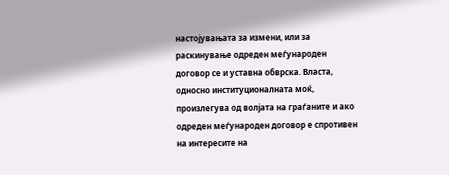настојувањата за измени, или за раскинување одреден меѓународен договор се и уставна обврска. Власта, односно институционалната моќ, произлегува од волјата на граѓаните и ако одреден меѓународен договор е спротивен на интересите на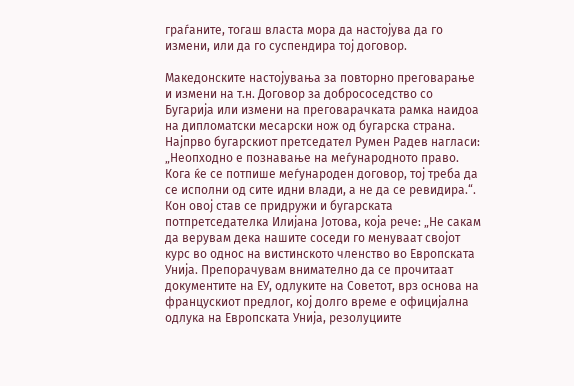граѓаните, тогаш власта мора да настојува да го измени, или да го суспендира тој договор.

Македонските настојувања за повторно преговарање и измени на т.н. Договор за добрососедство со Бугарија или измени на преговарачката рамка наидоа на дипломатски месарски нож од бугарска страна. Најпрво бугарскиот претседател Румен Радев нагласи: „Неопходно е познавање на меѓународното право. Кога ќе се потпише меѓународен договор, тој треба да се исполни од сите идни влади, а не да се ревидира.“. Кон овој став се придружи и бугарската потпретседателка Илијана Јотова, која рече: „Не сакам да верувам дека нашите соседи го менуваат својот курс во однос на вистинското членство во Европската Унија. Препорачувам внимателно да се прочитаат документите на ЕУ, одлуките на Советот, врз основа на францускиот предлог, кој долго време е официјална одлука на Европската Унија, резолуциите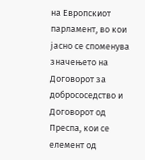на Европскиот парламент, во кои јасно се споменува значењето на Договорот за добрососедство и Договорот од Преспа, кои се елемент од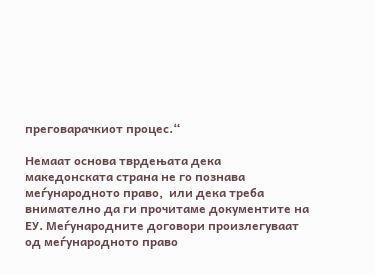преговарачкиот процес.“

Немаат основа тврдењата дека македонската страна не го познава меѓународното право,  или дека треба внимателно да ги прочитаме документите на ЕУ. Меѓународните договори произлегуваат од меѓународното право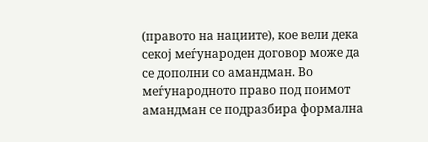(правото на нациите), кое вели дека секој меѓународен договор може да се дополни со амандман. Во меѓународното право под поимот амандман се подразбира формална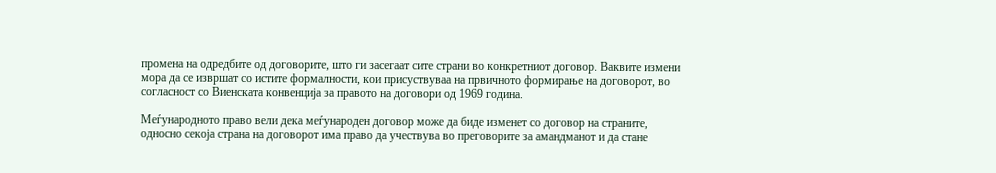промена на одредбите од договорите, што ги засегаат сите страни во конкретниот договор. Ваквите измени мора да се извршат со истите формалности, кои присуствуваа на првичното формирање на договорот, во согласност со Виенската конвенција за правото на договори од 1969 година.

Меѓународното право вели дека меѓународен договор може да биде изменет со договор на страните, односно секоја страна на договорот има право да учествува во преговорите за амандманот и да стане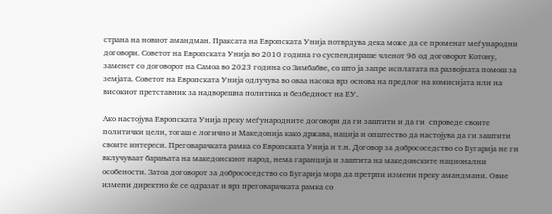страна на новиот амандман. Праксата на Европската Унија потврдува дека може да се променат меѓународни договори. Советот на Европската Унија во 2010 година го суспендираше членот 96 од договорот Котону, заменет со договорот на Самоа во 2023 година со Зимбабве, со што ја запре исплатата на развојната помош за земјата. Советот на Европската Унија одлучува во оваа насока врз основа на предлог на комисијата или на високиот претставник за надворешна политика и безбедност на ЕУ.

Ако настојува Европската Унија преку меѓународните договори да ги заштити и да ги  спроведе своите политички цели, тогаш е логично и Македонија како држава, нација и општество да настојува да ги заштити своите интереси. Преговарачката рамка со Европската Унија и т.н. Договор за добрососедство со Бугарија не ги вклучуваат барањата на македонскиот народ, нема гаранција и заштита на македонските национални особености. Затоа договорот за добрососедство со Бугарија мора да претрпи измени преку амандмани. Овие измени директно ќе се одразат и врз преговарачката рамка со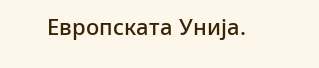Европската Унија.